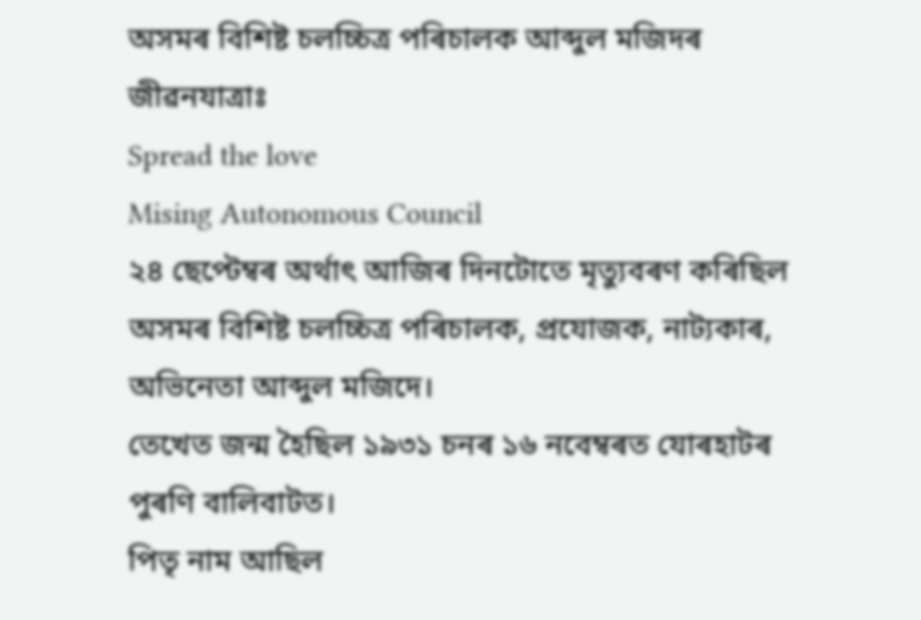অসমৰ বিশিষ্ট চলচ্চিত্ৰ পৰিচালক আব্দুল মজিদৰ জীৱনযাত্ৰাঃ
Spread the love
Mising Autonomous Council
২৪ ছেপ্টেম্বৰ অৰ্থাৎ আজিৰ দিনটোতে মৃত্যুবৰণ কৰিছিল অসমৰ বিশিষ্ট চলচ্চিত্ৰ পৰিচালক, প্ৰযোজক, নাট্যকাৰ, অভিনেতা আব্দুল মজিদে।
তেখেত জন্ম হৈছিল ১৯৩১ চনৰ ১৬ নবেম্বৰত যোৰহাটৰ পুৰণি বালিবাটত।
পিতৃ নাম আছিল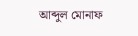আব্দুল মোনাফ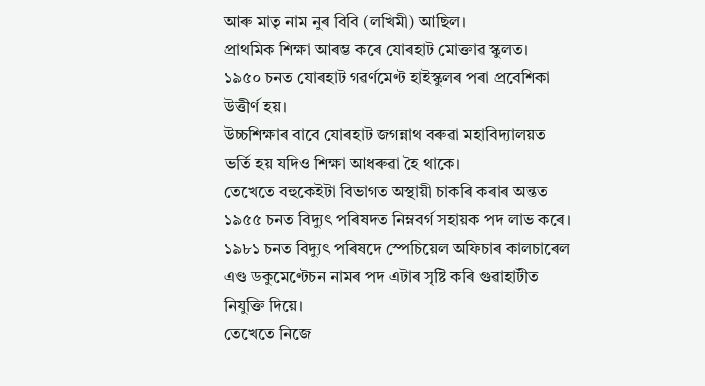আৰু মাতৃ নাম নুৰ বিবি (লখিমী) আছিল।
প্ৰাথমিক শিক্ষা আৰম্ভ কৰে যোৰহাট মোক্তাৱ স্কুলত।
১৯৫০ চনত যোৰহাট গৱৰ্ণমেণ্ট হাইস্কুলৰ পৰা প্ৰবেশিকা উত্তীৰ্ণ হয়।
উচ্চশিক্ষাৰ বাবে যোৰহাট জগন্নাথ বৰুৱা মহাবিদ্যালয়ত ভৰ্তি হয় যদিও শিক্ষা আধৰুৱা হৈ থাকে।
তেখেতে বহুকেইটা বিভাগত অস্থায়ী চাকৰি কৰাৰ অন্তত ১৯৫৫ চনত বিদ্যুৎ পৰিষদত নিম্নবৰ্গ সহায়ক পদ লাভ কৰে।
১৯৮১ চনত বিদ্যুৎ পৰিষদে স্পেচিয়েল অফিচাৰ কালচাৰেল এণ্ড ডকুমেণ্টেচন নামৰ পদ এটাৰ সৃষ্টি কৰি গুৱাহাটীত নিযুক্তি দিয়ে।
তেখেতে নিজে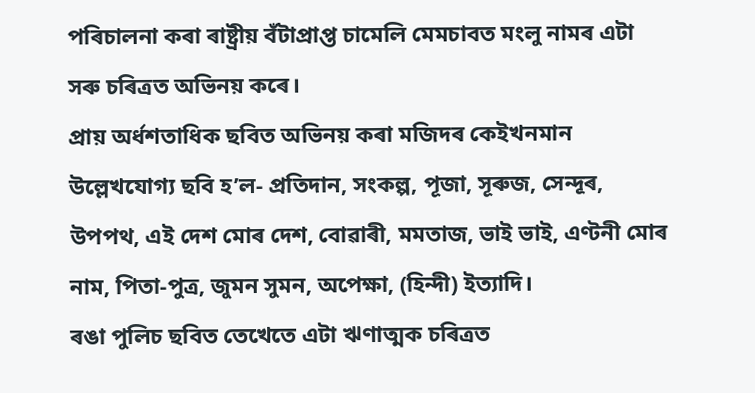পৰিচালনা কৰা ৰাষ্ট্ৰীয় বঁটাপ্ৰাপ্ত চামেলি মেমচাবত মংলু নামৰ এটা সৰু চৰিত্ৰত অভিনয় কৰে।
প্ৰায় অৰ্ধশতাধিক ছবিত অভিনয় কৰা মজিদৰ কেইখনমান উল্লেখযোগ্য ছবি হ’ল- প্ৰতিদান, সংকল্প, পূজা, সূৰুজ, সেন্দূৰ, উপপথ, এই দেশ মোৰ দেশ, বোৱাৰী, মমতাজ, ভাই ভাই, এণ্টনী মোৰ নাম, পিতা-পুত্ৰ, জুমন সুমন, অপেক্ষা, (হিন্দী) ইত্যাদি।
ৰঙা পুলিচ ছবিত তেখেতে এটা ঋণাত্মক চৰিত্ৰত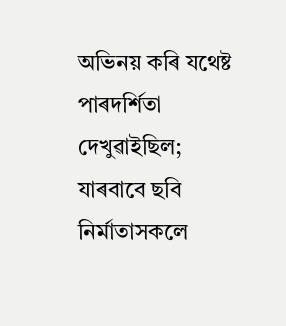অভিনয় কৰি যথেষ্ট পাৰদৰ্শিতা দেখুৱাইছিল; যাৰবাবে ছবি নিৰ্মাতাসকলে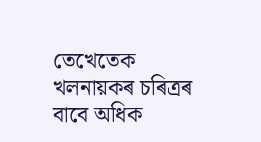তেখেতেক খলনায়কৰ চৰিত্ৰৰ বাবে অধিক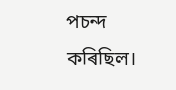পচন্দ কৰিছিল।